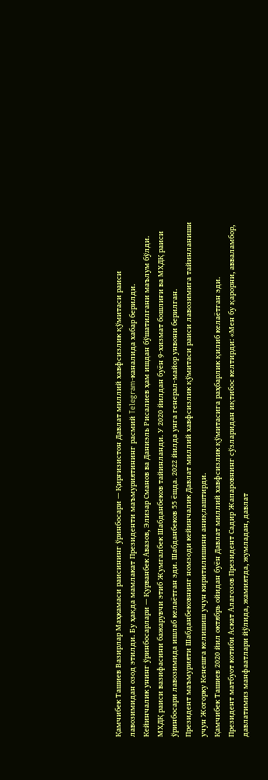Қамчибек Ташиев Вазирлар Маҳкамаси раисининг ўринбосари — Қирғизистон Давлат миллий хавфсизлик қўмитаси раиси лавозимидан озод этилди. Бу ҳақда мамлакат Президенти маъмуриятининг расмий Telegram-каналида хабар берилди.
Кейинчалик унинг ўринбосарлари — Қурванбек Авазов, Элизар Сманов ва Даниэль Рисалиев ҳам ишдан бўшатилгани маълум бўлди.
МХДҚ раиси вазифасини бажарувчи этиб Жумгалбек Шабданбеков тайинланди. У 2020 йилдан буён 9-хизмат бошлиғи ва МХДҚ раиси ўринбосари лавозимида ишлаб келаётган эди. Шабданбеков 55 ёшда. 2022 йилда унга генерал-майор унвони берилган.
Президент маъмурияти Шабданбековнинг номзоди кейинчалик Давлат миллий хавфсизлик қўмитаси раиси лавозимига тайинланиши учун Жогорку Кенешга келишиш учун киритилишини аниқлаштирди.
Қамчибек Ташиев 2020 йил октябрь ойидан буён Давлат миллий хавфсизлик қўмитасига раҳбарлик қилиб келаётган эди.
Президент матбуот котиби Аскат Алагозов Президент Садир Жапаровнинг сўзларидан иқтибос келтирди: «Мен бу қарорни, авваламбор, давлатимиз манфаатлари йўлида, жамиятда, жумладан, давлат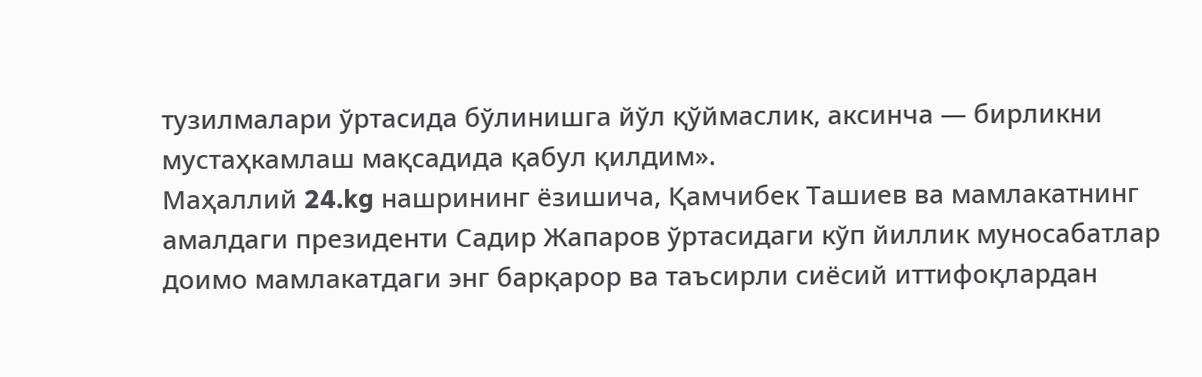тузилмалари ўртасида бўлинишга йўл қўймаслик, аксинча — бирликни мустаҳкамлаш мақсадида қабул қилдим».
Маҳаллий 24.kg нашрининг ёзишича, Қамчибек Ташиев ва мамлакатнинг амалдаги президенти Садир Жапаров ўртасидаги кўп йиллик муносабатлар доимо мамлакатдаги энг барқарор ва таъсирли сиёсий иттифоқлардан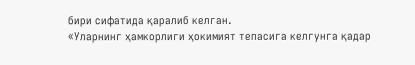бири сифатида қаралиб келган.
«Уларнинг ҳамкорлиги ҳокимият тепасига келгунга қадар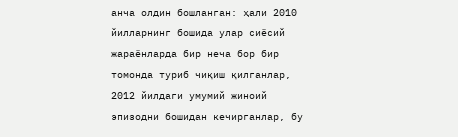анча олдин бошланган: ҳали 2010 йилларнинг бошида улар сиёсий жараёнларда бир неча бор бир томонда туриб чиқиш қилганлар, 2012 йилдаги умумий жиноий эпизодни бошидан кечирганлар, бу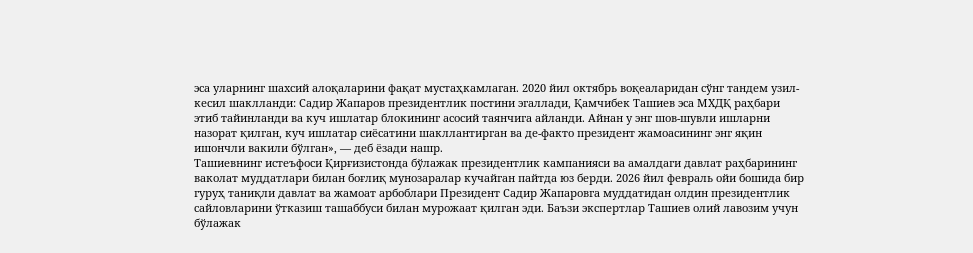эса уларнинг шахсий алоқаларини фақат мустаҳкамлаган. 2020 йил октябрь воқеаларидан сўнг тандем узил-кесил шаклланди: Садир Жапаров президентлик постини эгаллади, Қамчибек Ташиев эса МХДҚ раҳбари этиб тайинланди ва куч ишлатар блокининг асосий таянчига айланди. Айнан у энг шов-шувли ишларни назорат қилган, куч ишлатар сиёсатини шакллантирган ва де-факто президент жамоасининг энг яқин ишончли вакили бўлган», — деб ёзади нашр.
Ташиевнинг истеъфоси Қирғизистонда бўлажак президентлик кампанияси ва амалдаги давлат раҳбарининг ваколат муддатлари билан боғлиқ мунозаралар кучайган пайтда юз берди. 2026 йил февраль ойи бошида бир гуруҳ таниқли давлат ва жамоат арбоблари Президент Садир Жапаровга муддатидан олдин президентлик сайловларини ўтказиш ташаббуси билан мурожаат қилган эди. Баъзи экспертлар Ташиев олий лавозим учун бўлажак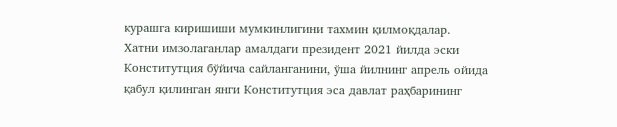курашга киришиши мумкинлигини тахмин қилмоқдалар.
Хатни имзолаганлар амалдаги президент 2021 йилда эски Конститутция бўйича сайланганини, ўша йилнинг апрель ойида қабул қилинган янги Конститутция эса давлат раҳбарининг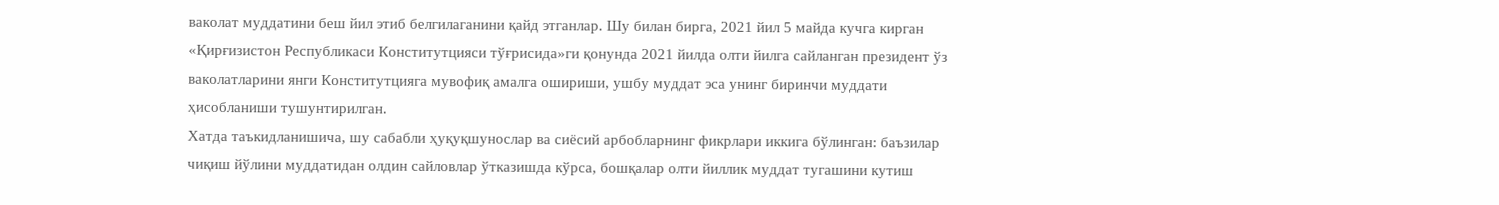ваколат муддатини беш йил этиб белгилаганини қайд этганлар. Шу билан бирга, 2021 йил 5 майда кучга кирган «Қирғизистон Республикаси Конститутцияси тўғрисида»ги қонунда 2021 йилда олти йилга сайланган президент ўз ваколатларини янги Конститутцияга мувофиқ амалга ошириши, ушбу муддат эса унинг биринчи муддати ҳисобланиши тушунтирилган.
Хатда таъкидланишича, шу сабабли ҳуқуқшунослар ва сиёсий арбобларнинг фикрлари иккига бўлинган: баъзилар чиқиш йўлини муддатидан олдин сайловлар ўтказишда кўрса, бошқалар олти йиллик муддат тугашини кутиш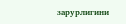зарурлигини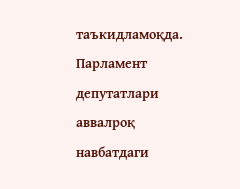таъкидламоқда.
Парламент депутатлари аввалроқ навбатдаги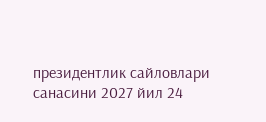президентлик сайловлари санасини 2027 йил 24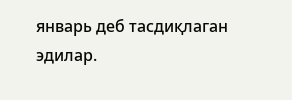январь деб тасдиқлаган эдилар.